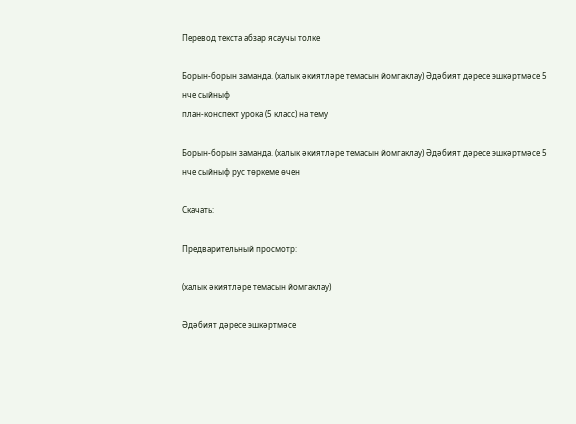Перевод текста абзар ясаучы толке

Борын-борын заманда. (халык әкиятләре темасын йомгаклау) Әдәбият дәресе эшкәртмәсе 5 нче сыйныф
план-конспект урока (5 класс) на тему

Борын-борын заманда. (халык әкиятләре темасын йомгаклау) Әдәбият дәресе эшкәртмәсе 5 нче сыйныф рус төркеме өчен

Скачать:

Предварительный просмотр:

(халык әкиятләре темасын йомгаклау)

Әдәбият дәресе эшкәртмәсе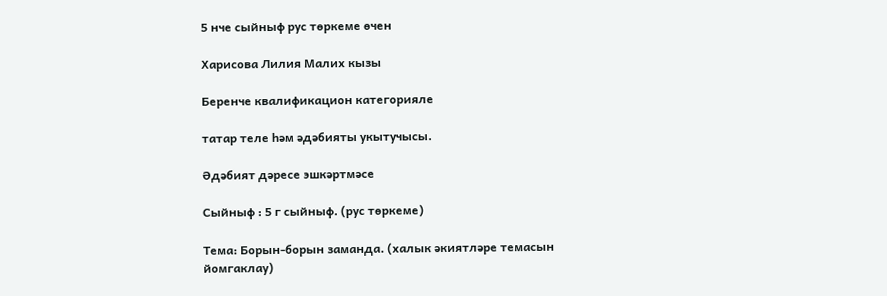5 нче сыйныф рус төркеме өчен

Харисова Лилия Малих кызы

Беренче квалификацион категорияле

татар теле һәм әдәбияты укытучысы.

Әдәбият дәресе эшкәртмәсе

Сыйныф : 5 г сыйныф. (рус төркеме)

Тема: Борын-борын заманда. (халык әкиятләре темасын йомгаклау)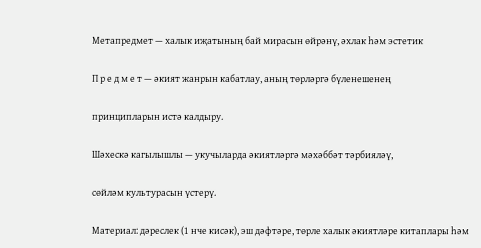Метапредмет — халык иҗатының бай мирасын өйрәнү, әхлак һәм эстетик

П р е д м е т — әкият жанрын кабатлау, аның төрләргә бүленешенең

принципларын истә калдыру.

Шәхескә кагылышлы — укучыларда әкиятләргә мәхәббәт тәрбияләү,

сөйләм культурасын үстерү.

Материал: дәреслек (1 нче кисәк), эш дәфтәре, төрле халык әкиятләре китаплары һәм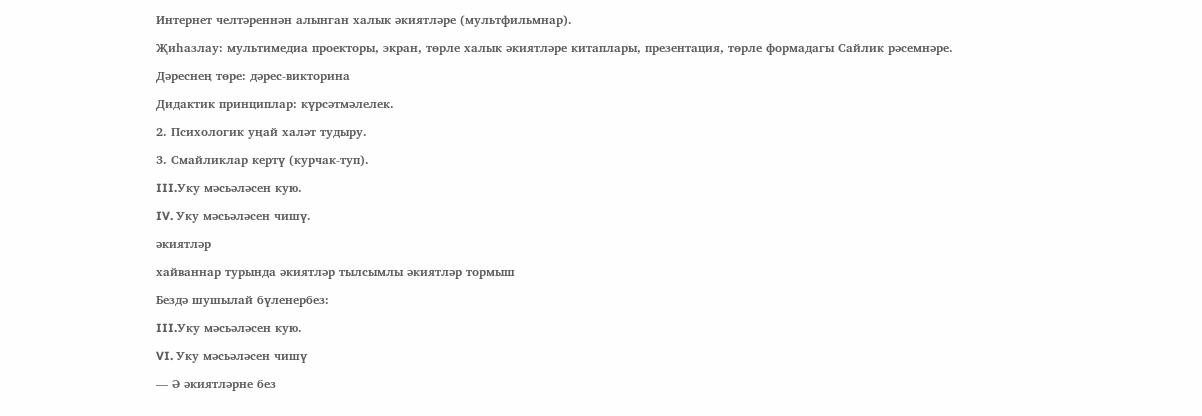Интернет челтәреннән алынган халык әкиятләре (мультфильмнар).

Җиһазлау: мультимедиа проекторы, экран, төрле халык әкиятләре китаплары, презентация, төрле формадагы Сайлик рәсемнәре.

Дәреснең төре: дәрес-викторина

Дидактик принциплар: күрсәтмәлелек.

2. Психологик уңай халәт тудыру.

3. Смайликлар кертү (курчак-туп).

III.Уку мәсьәләсен кую.

IV. Уку мәсьәләсен чишү.

әкиятләр

хайваннар турында әкиятләр тылсымлы әкиятләр тормыш

Бездә шушылай бүленербез:

III.Уку мәсьәләсен кую.

VI. Уку мәсьәләсен чишү

— Ә әкиятләрне без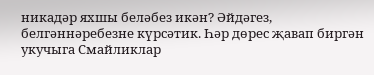никадәр яхшы беләбез икән? Әйдәгез, белгәннәребезне күрсәтик. Һәр дөрес җавап биргән укучыга Смайликлар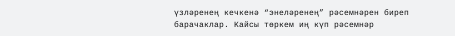үзләренең кечкенә “энеләренең” рәсемнәрен биреп барачаклар. Кайсы төркем иң күп рәсемнәр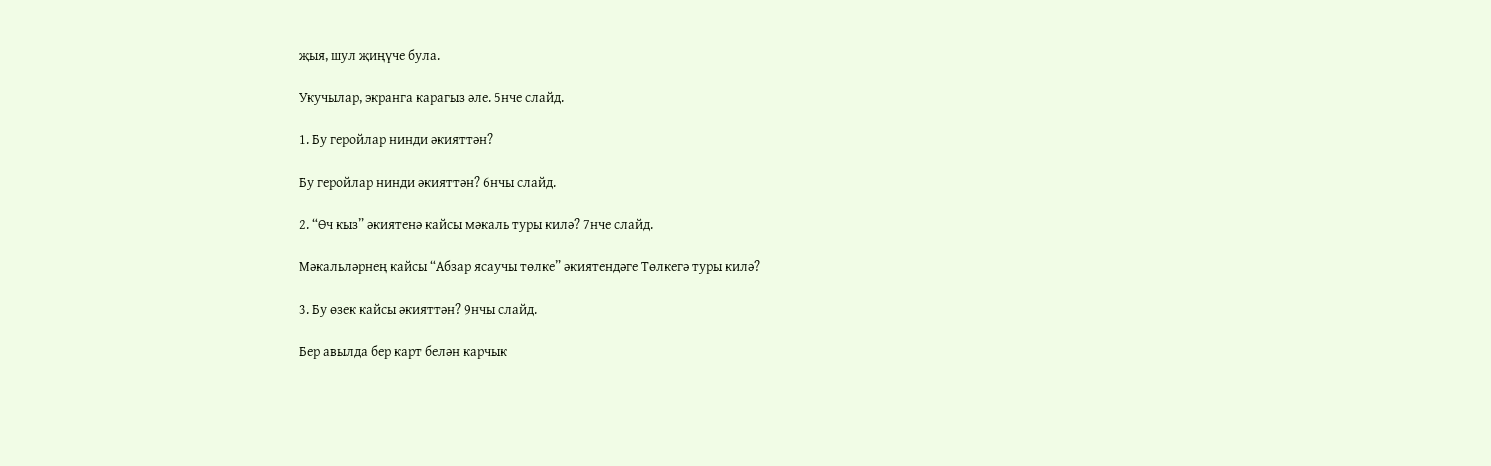җыя, шул җиңүче була.

Укучылар, экранга карагыз әле. 5нче слайд.

1. Бу геройлар нинди әкияттән?

Бу геройлар нинди әкияттән? 6нчы слайд.

2. “Өч кыз” әкиятенә кайсы мәкаль туры килә? 7нче слайд.

Мәкальләрнең кайсы “Абзар ясаучы төлке” әкиятендәге Төлкегә туры килә?

3. Бу өзек кайсы әкияттән? 9нчы слайд.

Бер авылда бер карт белән карчык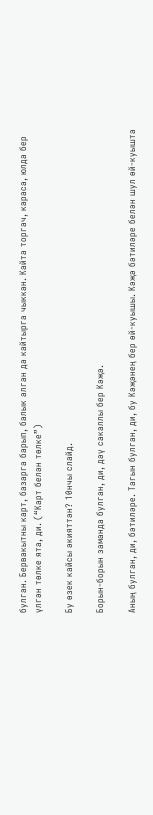булган. Бервакытны карт, базарга барып, балык алган да кайтырга чыккан. Кайта торгач, караса, юлда бер үлгән төлке ята, ди. (“Карт белән төлке”)

Бу өзек кайсы әкияттән? 10нчы слайд.

Борын-борын заманда булган, ди, дәү сакаллы бер Кәҗә.

Аның булган, ди, бәтиләре. Тагын булган, ди, бу Кәҗәнең бер өй-куышы. Кәҗә бәтиләре белән шул өй-куышта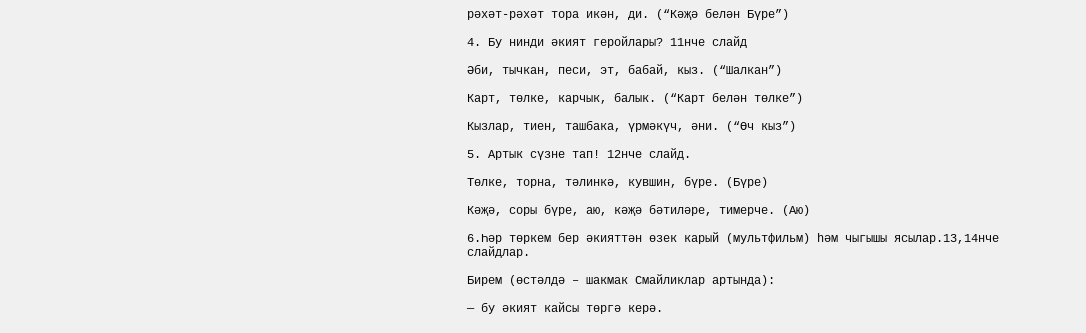рәхәт-рәхәт тора икән, ди. (“Кәҗә белән Бүре”)

4. Бу нинди әкият геройлары? 11нче слайд

Әби, тычкан, песи, эт, бабай, кыз. (“Шалкан”)

Карт, төлке, карчык, балык. (“Карт белән төлке”)

Кызлар, тиен, ташбака, үрмәкүч, әни. (“Өч кыз”)

5. Артык сүзне тап! 12нче слайд.

Төлке, торна, тәлинкә, кувшин, бүре. (Бүре)

Кәҗә, соры бүре, аю, кәҗә бәтиләре, тимерче. (Аю)

6.Һәр төркем бер әкияттән өзек карый (мультфильм) һәм чыгышы ясылар.13,14нче слайдлар.

Бирем (өстәлдә – шакмак Смайликлар артында):

— бу әкият кайсы төргә керә.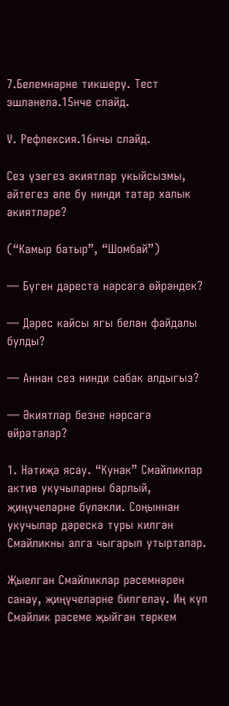7.Белемнәрне тикшерү. Тест эшләнелә.15нче слайд.

V. Рефлексия.16нчы слайд.

Сез үзегез әкиятләр укыйсызмы, әйтегез әле бу нинди татар халык әкиятләре?

(“Камыр батыр”, “Шомбай”)

— Бүген дәрестә нәрсәгә өйрәндек?

— Дәрес кайсы ягы белән файдалы булды?

— Аннан сез нинди сабак алдыгыз?

— Әкиятләр безне нәрсәгә өйрәтәләр?

1. Нәтиҗә ясау. “Кунак” Смайликлар актив укучыларны барлый, җиңүчеләрне бүләкли. Соңыннан укучылар дәрескә туры килгән Смайликны алга чыгарып утырталар.

Җыелган Смайликлар рәсемнәрен санау, җиңүчеләрне билгеләү. Иң күп Смайлик рәсеме җыйган төркем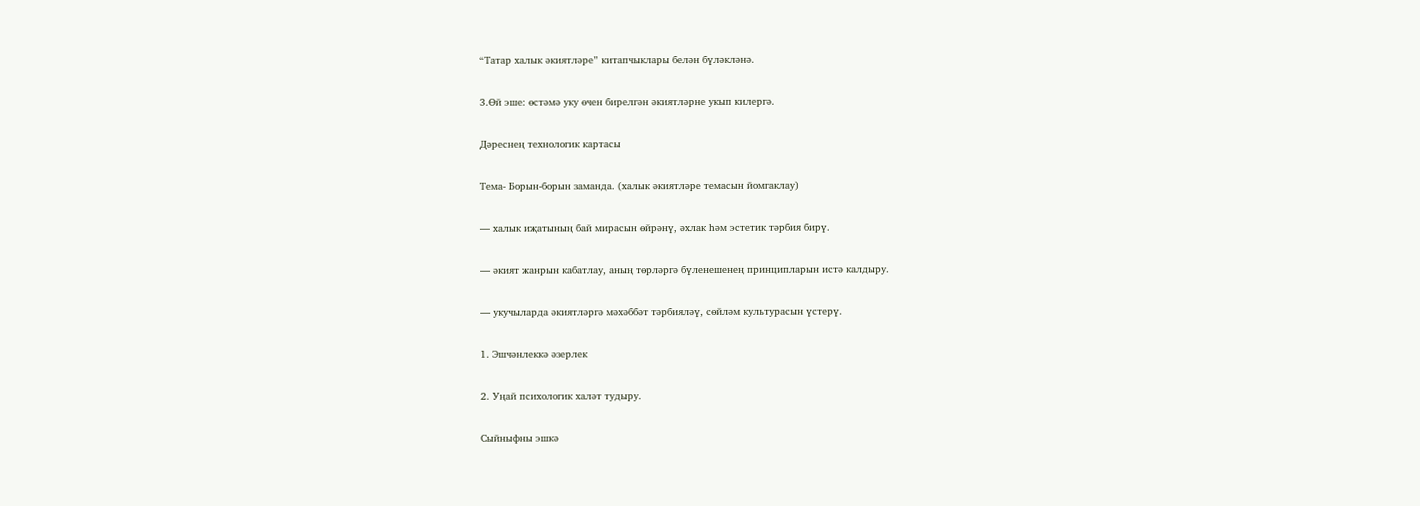“Татар халык әкиятләре” китапчыклары белән бүләкләнә.

3.Өй эше: өстәмә уку өчен бирелгән әкиятләрне укып килергә.

Дәреснең технологик картасы

Тема- Борын-борын заманда. (халык әкиятләре темасын йомгаклау)

— халык иҗатының бай мирасын өйрәнү, әхлак һәм эстетик тәрбия бирү.

— әкият жанрын кабатлау, аның төрләргә бүленешенең принципларын истә калдыру.

— укучыларда әкиятләргә мәхәббәт тәрбияләү, сөйләм культурасын үстерү.

1. Эшчәнлеккә әзерлек

2. Уңай психологик халәт тудыру.

Сыйныфны эшкә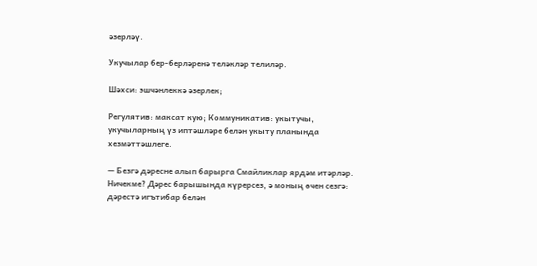әзерләү.

Укучылар бер-берләренә теләкләр телиләр.

Шәхси: эшчәнлеккә әзерлек;

Регулятив: максат кую; Коммуникатив: укытучы, укучыларның үз иптәшләре белән укыту планында хезмәттәшлеге.

— Безгә дәресне алып барырга Смайликлар ярдәм итәрләр. Ничекме? Дәрес барышында күрерсез, ә моның өчен сезгә: дәрестә игътибар белән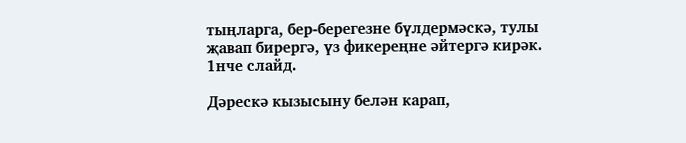тыңларга, бер-берегезне бүлдермәскә, тулы җавап бирергә, үз фикереңне әйтергә кирәк. 1нче слайд.

Дәрескә кызысыну белән карап,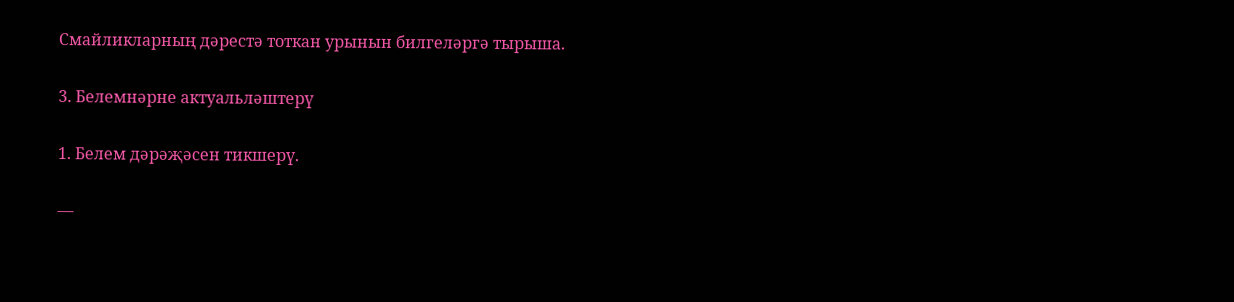Смайликларның дәрестә тоткан урынын билгеләргә тырыша.

3. Белемнәрне актуальләштерү

1. Белем дәрәҗәсен тикшерү.

—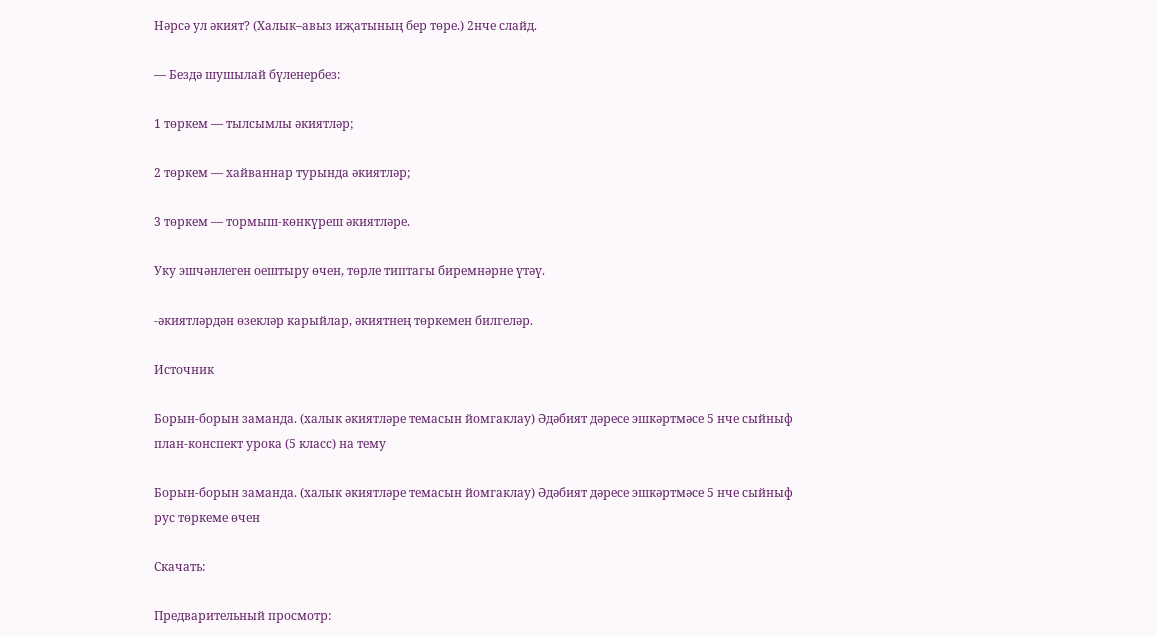Нәрсә ул әкият? (Халык–авыз иҗатының бер төре.) 2нче слайд.

— Бездә шушылай бүленербез:

1 төркем — тылсымлы әкиятләр;

2 төркем — хайваннар турында әкиятләр;

3 төркем — тормыш-көнкүреш әкиятләре.

Уку эшчәнлеген оештыру өчен, төрле типтагы биремнәрне үтәү.

-әкиятләрдән өзекләр карыйлар, әкиятнең төркемен билгеләр.

Источник

Борын-борын заманда. (халык әкиятләре темасын йомгаклау) Әдәбият дәресе эшкәртмәсе 5 нче сыйныф
план-конспект урока (5 класс) на тему

Борын-борын заманда. (халык әкиятләре темасын йомгаклау) Әдәбият дәресе эшкәртмәсе 5 нче сыйныф рус төркеме өчен

Скачать:

Предварительный просмотр: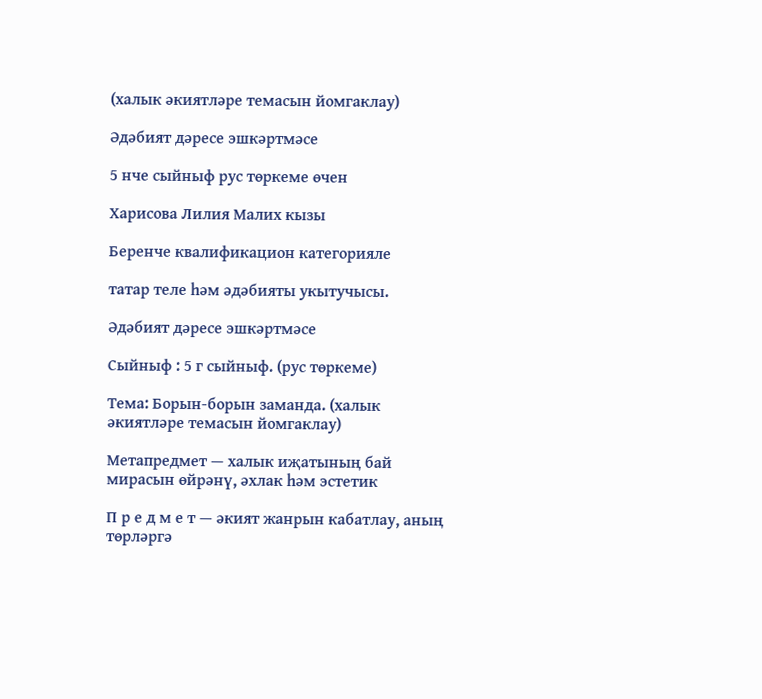(халык әкиятләре темасын йомгаклау)

Әдәбият дәресе эшкәртмәсе

5 нче сыйныф рус төркеме өчен

Харисова Лилия Малих кызы

Беренче квалификацион категорияле

татар теле һәм әдәбияты укытучысы.

Әдәбият дәресе эшкәртмәсе

Сыйныф : 5 г сыйныф. (рус төркеме)

Тема: Борын-борын заманда. (халык әкиятләре темасын йомгаклау)

Метапредмет — халык иҗатының бай мирасын өйрәнү, әхлак һәм эстетик

П р е д м е т — әкият жанрын кабатлау, аның төрләргә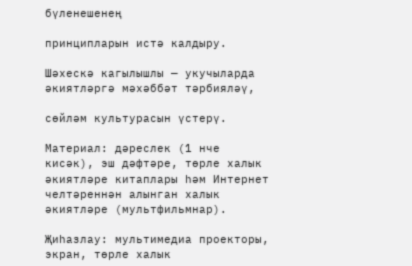бүленешенең

принципларын истә калдыру.

Шәхескә кагылышлы — укучыларда әкиятләргә мәхәббәт тәрбияләү,

сөйләм культурасын үстерү.

Материал: дәреслек (1 нче кисәк), эш дәфтәре, төрле халык әкиятләре китаплары һәм Интернет челтәреннән алынган халык әкиятләре (мультфильмнар).

Җиһазлау: мультимедиа проекторы, экран, төрле халык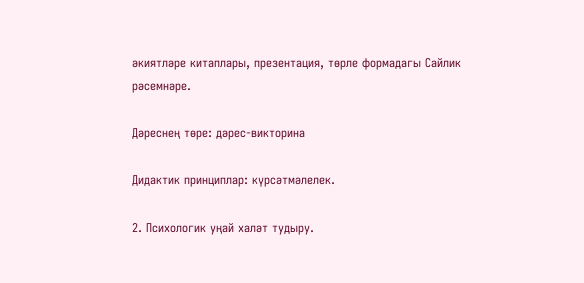әкиятләре китаплары, презентация, төрле формадагы Сайлик рәсемнәре.

Дәреснең төре: дәрес-викторина

Дидактик принциплар: күрсәтмәлелек.

2. Психологик уңай халәт тудыру.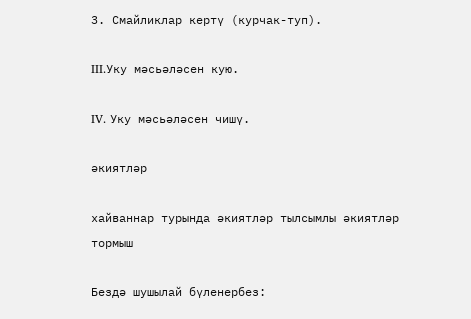3. Смайликлар кертү (курчак-туп).

III.Уку мәсьәләсен кую.

IV. Уку мәсьәләсен чишү.

әкиятләр

хайваннар турында әкиятләр тылсымлы әкиятләр тормыш

Бездә шушылай бүленербез: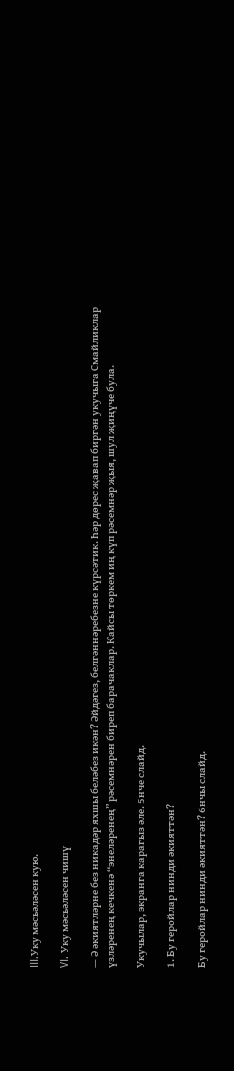III.Уку мәсьәләсен кую.

VI. Уку мәсьәләсен чишү

— Ә әкиятләрне без никадәр яхшы беләбез икән? Әйдәгез, белгәннәребезне күрсәтик. Һәр дөрес җавап биргән укучыга Смайликлар үзләренең кечкенә “энеләренең” рәсемнәрен биреп барачаклар. Кайсы төркем иң күп рәсемнәр җыя, шул җиңүче була.

Укучылар, экранга карагыз әле. 5нче слайд.

1. Бу геройлар нинди әкияттән?

Бу геройлар нинди әкияттән? 6нчы слайд.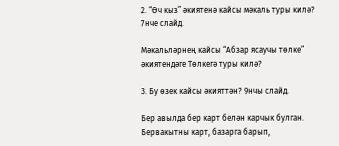2. “Өч кыз” әкиятенә кайсы мәкаль туры килә? 7нче слайд.

Мәкальләрнең кайсы “Абзар ясаучы төлке” әкиятендәге Төлкегә туры килә?

3. Бу өзек кайсы әкияттән? 9нчы слайд.

Бер авылда бер карт белән карчык булган. Бервакытны карт, базарга барып,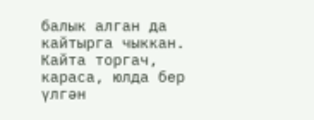балык алган да кайтырга чыккан. Кайта торгач, караса, юлда бер үлгән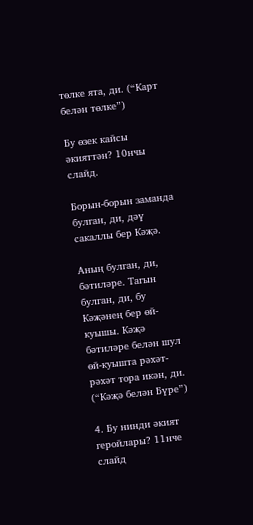төлке ята, ди. (“Карт белән төлке”)

Бу өзек кайсы әкияттән? 10нчы слайд.

Борын-борын заманда булган, ди, дәү сакаллы бер Кәҗә.

Аның булган, ди, бәтиләре. Тагын булган, ди, бу Кәҗәнең бер өй-куышы. Кәҗә бәтиләре белән шул өй-куышта рәхәт-рәхәт тора икән, ди. (“Кәҗә белән Бүре”)

4. Бу нинди әкият геройлары? 11нче слайд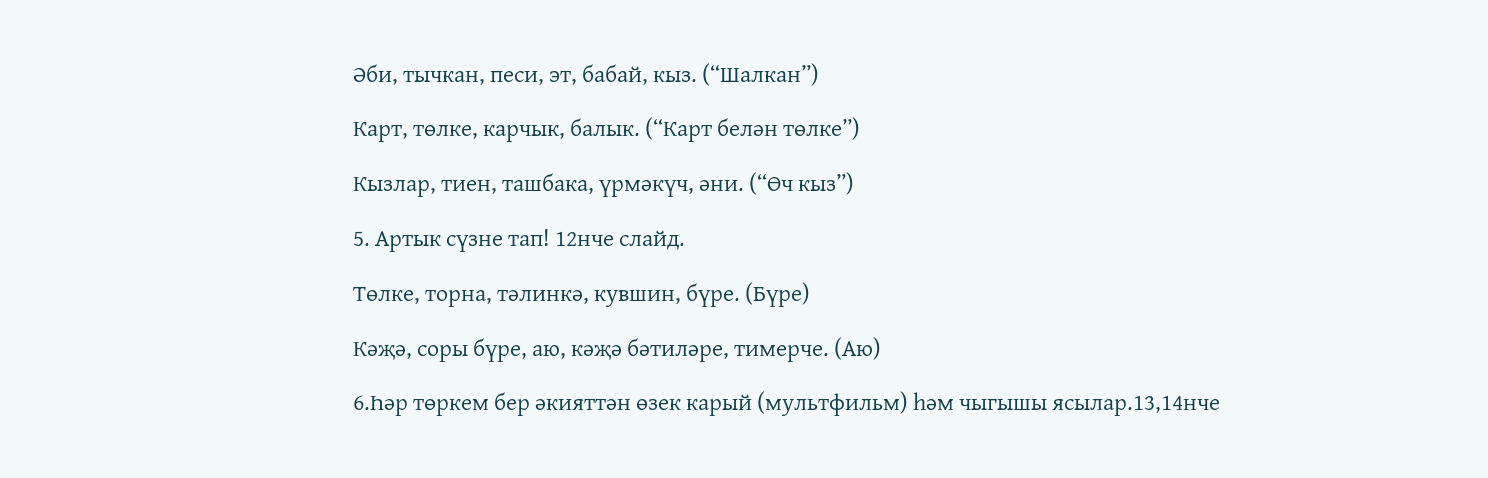Әби, тычкан, песи, эт, бабай, кыз. (“Шалкан”)

Карт, төлке, карчык, балык. (“Карт белән төлке”)

Кызлар, тиен, ташбака, үрмәкүч, әни. (“Өч кыз”)

5. Артык сүзне тап! 12нче слайд.

Төлке, торна, тәлинкә, кувшин, бүре. (Бүре)

Кәҗә, соры бүре, аю, кәҗә бәтиләре, тимерче. (Аю)

6.Һәр төркем бер әкияттән өзек карый (мультфильм) һәм чыгышы ясылар.13,14нче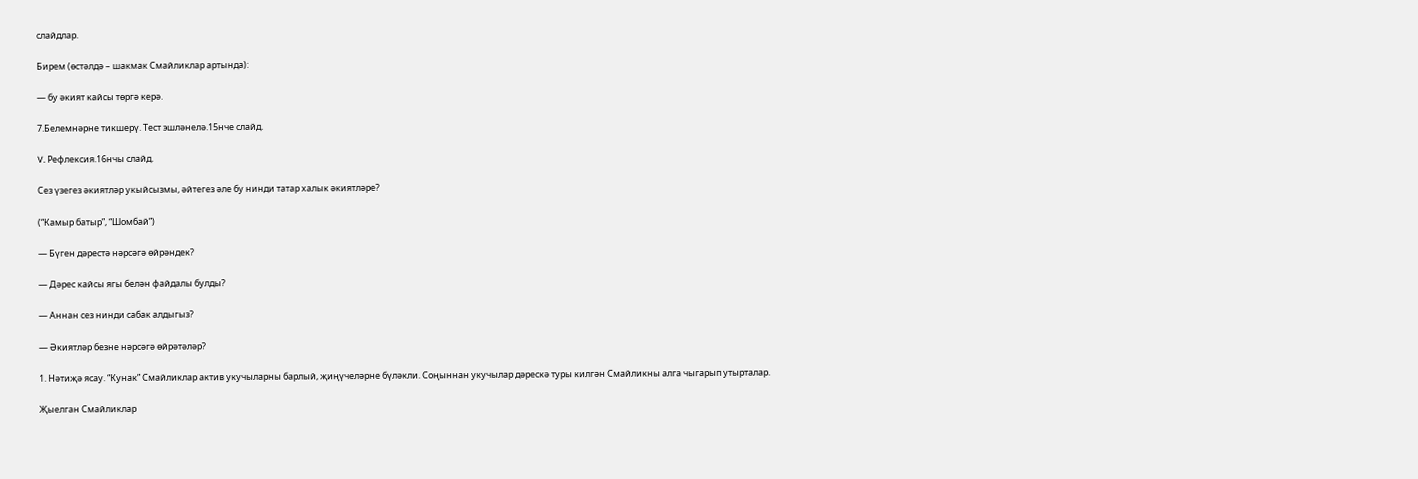слайдлар.

Бирем (өстәлдә – шакмак Смайликлар артында):

— бу әкият кайсы төргә керә.

7.Белемнәрне тикшерү. Тест эшләнелә.15нче слайд.

V. Рефлексия.16нчы слайд.

Сез үзегез әкиятләр укыйсызмы, әйтегез әле бу нинди татар халык әкиятләре?

(“Камыр батыр”, “Шомбай”)

— Бүген дәрестә нәрсәгә өйрәндек?

— Дәрес кайсы ягы белән файдалы булды?

— Аннан сез нинди сабак алдыгыз?

— Әкиятләр безне нәрсәгә өйрәтәләр?

1. Нәтиҗә ясау. “Кунак” Смайликлар актив укучыларны барлый, җиңүчеләрне бүләкли. Соңыннан укучылар дәрескә туры килгән Смайликны алга чыгарып утырталар.

Җыелган Смайликлар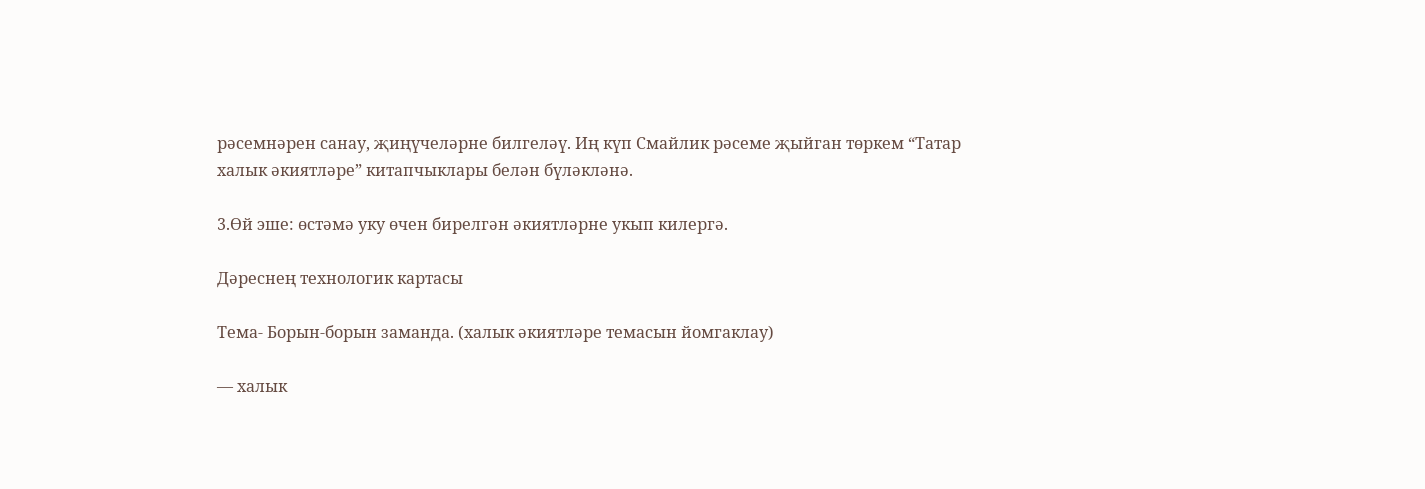рәсемнәрен санау, җиңүчеләрне билгеләү. Иң күп Смайлик рәсеме җыйган төркем “Татар халык әкиятләре” китапчыклары белән бүләкләнә.

3.Өй эше: өстәмә уку өчен бирелгән әкиятләрне укып килергә.

Дәреснең технологик картасы

Тема- Борын-борын заманда. (халык әкиятләре темасын йомгаклау)

— халык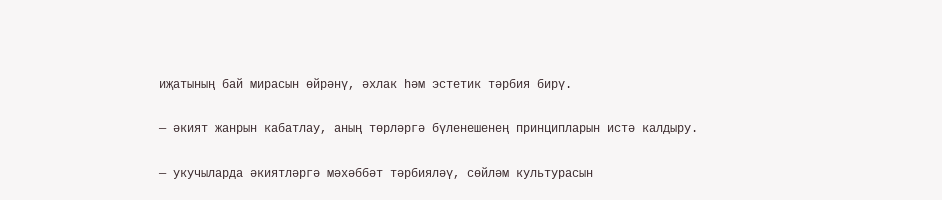иҗатының бай мирасын өйрәнү, әхлак һәм эстетик тәрбия бирү.

— әкият жанрын кабатлау, аның төрләргә бүленешенең принципларын истә калдыру.

— укучыларда әкиятләргә мәхәббәт тәрбияләү, сөйләм культурасын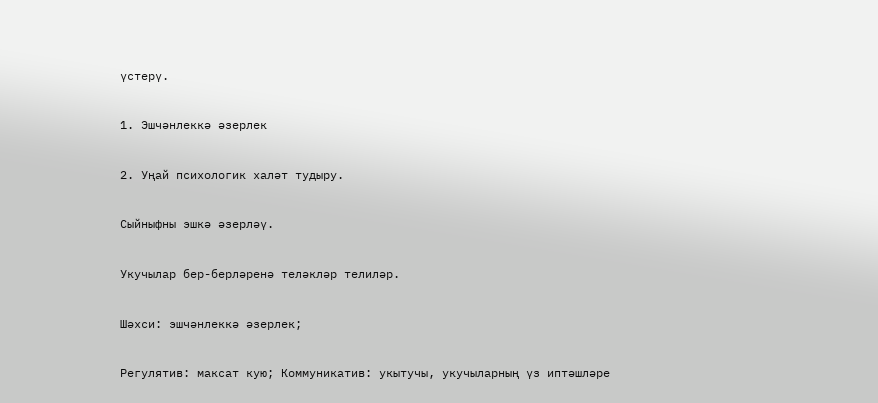үстерү.

1. Эшчәнлеккә әзерлек

2. Уңай психологик халәт тудыру.

Сыйныфны эшкә әзерләү.

Укучылар бер-берләренә теләкләр телиләр.

Шәхси: эшчәнлеккә әзерлек;

Регулятив: максат кую; Коммуникатив: укытучы, укучыларның үз иптәшләре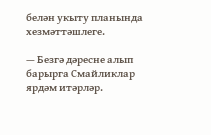белән укыту планында хезмәттәшлеге.

— Безгә дәресне алып барырга Смайликлар ярдәм итәрләр.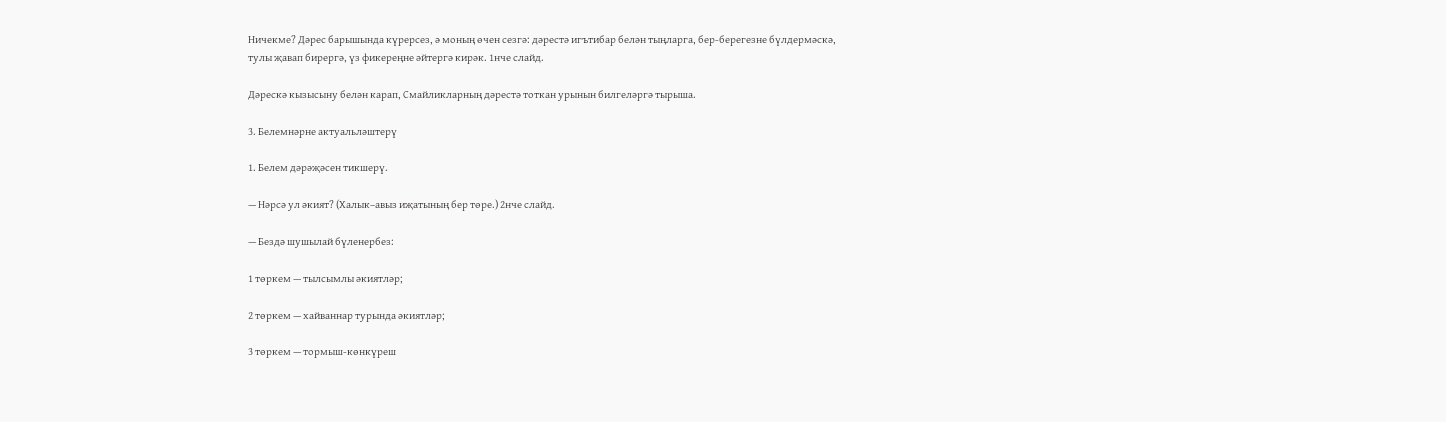Ничекме? Дәрес барышында күрерсез, ә моның өчен сезгә: дәрестә игътибар белән тыңларга, бер-берегезне бүлдермәскә, тулы җавап бирергә, үз фикереңне әйтергә кирәк. 1нче слайд.

Дәрескә кызысыну белән карап, Смайликларның дәрестә тоткан урынын билгеләргә тырыша.

3. Белемнәрне актуальләштерү

1. Белем дәрәҗәсен тикшерү.

— Нәрсә ул әкият? (Халык–авыз иҗатының бер төре.) 2нче слайд.

— Бездә шушылай бүленербез:

1 төркем — тылсымлы әкиятләр;

2 төркем — хайваннар турында әкиятләр;

3 төркем — тормыш-көнкүреш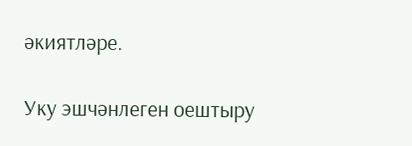әкиятләре.

Уку эшчәнлеген оештыру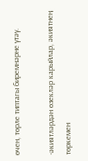өчен, төрле типтагы биремнәрне үтәү.

-әкиятләрдән өзекләр карыйлар, әкиятнең төркемен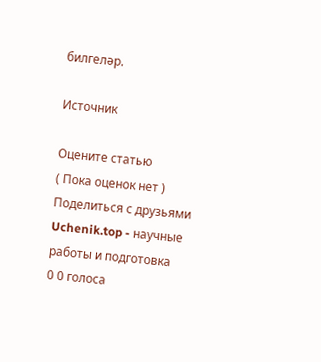билгеләр.

Источник

Оцените статью
( Пока оценок нет )
Поделиться с друзьями
Uchenik.top - научные работы и подготовка
0 0 голоса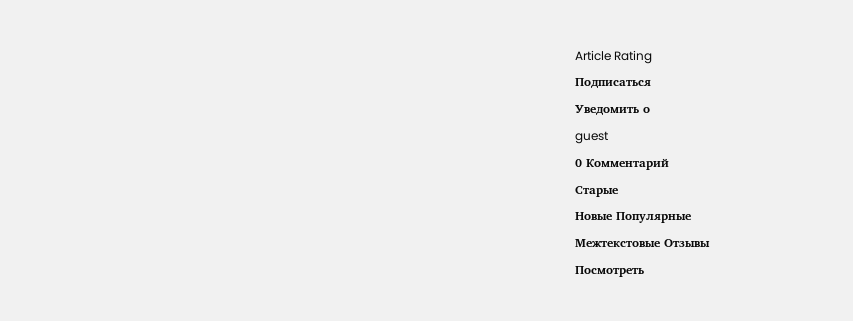Article Rating
Подписаться
Уведомить о
guest
0 Комментарий
Старые
Новые Популярные
Межтекстовые Отзывы
Посмотреть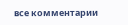все комментарии